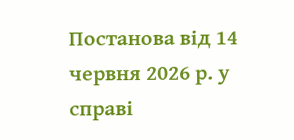Постанова від 14 червня 2026 р. у справі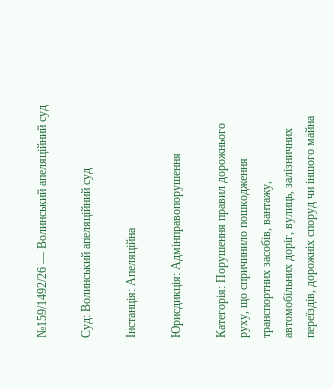№159/1492/26 — Волинський апеляційний суд

Суд: Волинський апеляційний суд

Інстанція: Апеляційна

Юрисдикція: Адмінправопорушення

Категорія: Порушення правил дорожнього руху, що спричинило пошкодження транспортних засобів, вантажу, автомобільних доріг, вулиць, залізничних переїздів, дорожніх споруд чи іншого майна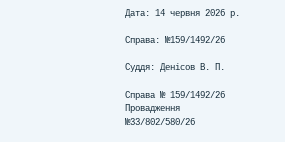Дата: 14 червня 2026 р.

Справа: №159/1492/26

Суддя: Денісов В. П.

Справа № 159/1492/26 Провадження №33/802/580/26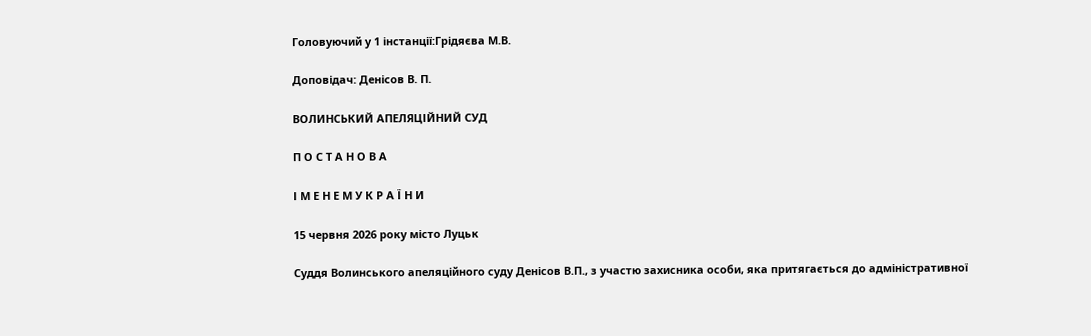Головуючий у 1 інстанції:Грідяєва М.В.

Доповідач: Денісов В. П.

ВОЛИНСЬКИЙ АПЕЛЯЦІЙНИЙ СУД

П О С Т А Н О В А

І М Е Н Е М У К Р А Ї Н И

15 червня 2026 року місто Луцьк

Суддя Волинського апеляційного суду Денісов В.П., з участю захисника особи, яка притягається до адміністративної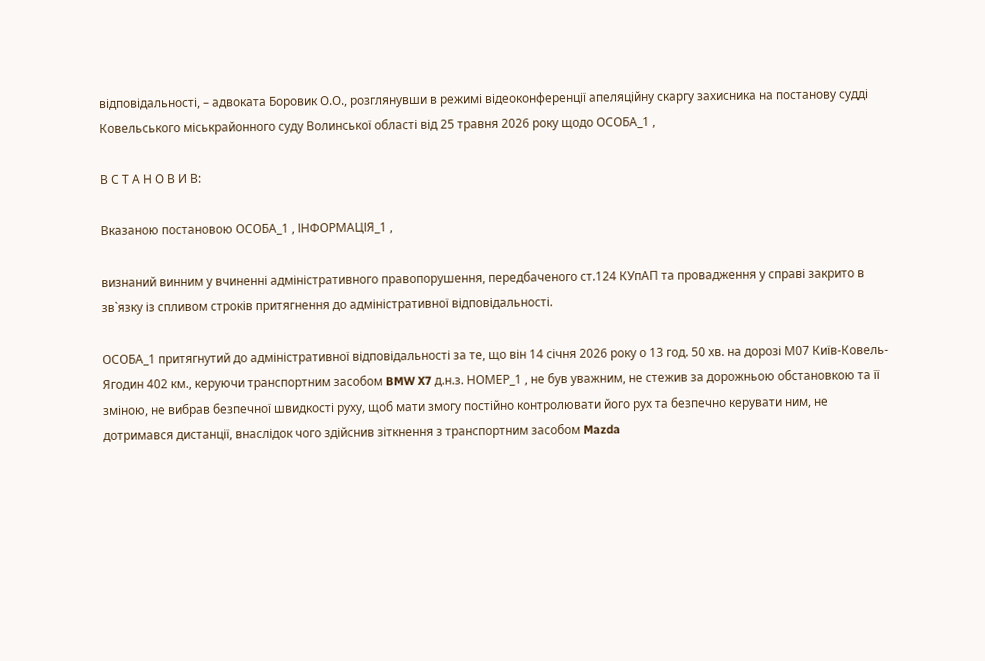відповідальності, – адвоката Боровик О.О., розглянувши в режимі відеоконференції апеляційну скаргу захисника на постанову судді Ковельського міськрайонного суду Волинської області від 25 травня 2026 року щодо ОСОБА_1 ,

В С Т А Н О В И В:

Вказаною постановою ОСОБА_1 , ІНФОРМАЦІЯ_1 ,

визнаний винним у вчиненні адміністративного правопорушення, передбаченого ст.124 КУпАП та провадження у справі закрито в зв`язку із спливом строків притягнення до адміністративної відповідальності.

ОСОБА_1 притягнутий до адміністративної відповідальності за те, що він 14 січня 2026 року о 13 год. 50 хв. на дорозі М07 Київ-Ковель-Ягодин 402 км., керуючи транспортним засобом BMW X7 д.н.з. НОМЕР_1 , не був уважним, не стежив за дорожньою обстановкою та її зміною, не вибрав безпечної швидкості руху, щоб мати змогу постійно контролювати його рух та безпечно керувати ним, не дотримався дистанції, внаслідок чого здійснив зіткнення з транспортним засобом Mazda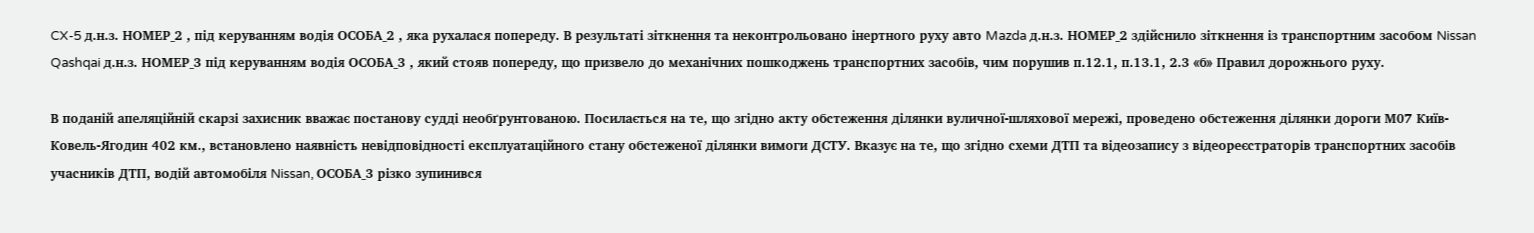CX-5 д.н.з. НОМЕР_2 , під керуванням водія ОСОБА_2 , яка рухалася попереду. В результаті зіткнення та неконтрольовано інертного руху авто Mazda д.н.з. НОМЕР_2 здійснило зіткнення із транспортним засобом Nissan Qashqai д.н.з. НОМЕР_3 під керуванням водія ОСОБА_3 , який стояв попереду, що призвело до механічних пошкоджень транспортних засобів, чим порушив п.12.1, п.13.1, 2.3 «б» Правил дорожнього руху.

В поданій апеляційній скарзі захисник вважає постанову судді необґрунтованою. Посилається на те, що згідно акту обстеження ділянки вуличної-шляхової мережі, проведено обстеження ділянки дороги М07 Київ-Ковель-Ягодин 402 км., встановлено наявність невідповідності експлуатаційного стану обстеженої ділянки вимоги ДСТУ. Вказує на те, що згідно схеми ДТП та відеозапису з відеореєстраторів транспортних засобів учасників ДТП, водій автомобіля Nissan, ОСОБА_3 різко зупинився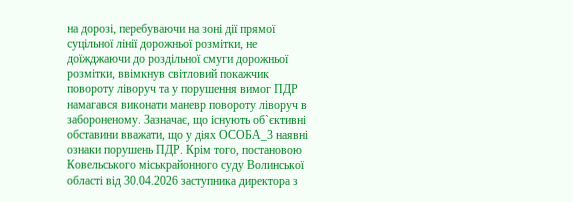на дорозі, перебуваючи на зоні дії прямої суцільної лінії дорожньої розмітки, не доїжджаючи до роздільної смуги дорожньої розмітки, ввімкнув світловий покажчик повороту ліворуч та у порушення вимог ПДР намагався виконати маневр повороту ліворуч в забороненому. Зазначає, що існують об`єктивні обставини вважати, що у діях ОСОБА_3 наявні ознаки порушень ПДР. Крім того, постановою Ковельського міськрайонного суду Волинської області від 30.04.2026 заступника директора з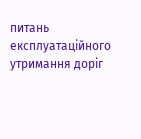питань експлуатаційного утримання доріг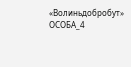«Волиньдобробут» ОСОБА_4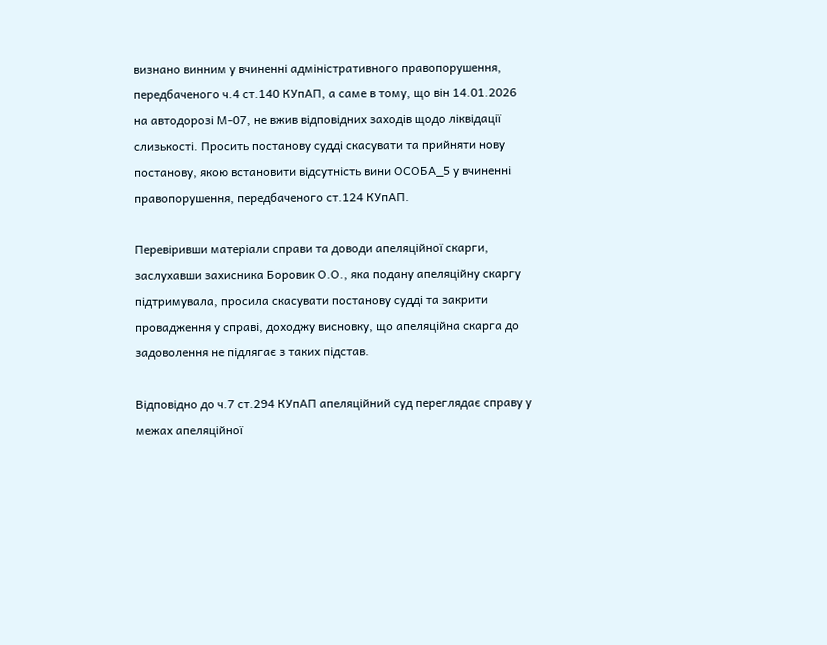визнано винним у вчиненні адміністративного правопорушення, передбаченого ч.4 ст.140 КУпАП, а саме в тому, що він 14.01.2026 на автодорозі М-07, не вжив відповідних заходів щодо ліквідації слизькості. Просить постанову судді скасувати та прийняти нову постанову, якою встановити відсутність вини ОСОБА_5 у вчиненні правопорушення, передбаченого ст.124 КУпАП.

Перевіривши матеріали справи та доводи апеляційної скарги, заслухавши захисника Боровик О.О., яка подану апеляційну скаргу підтримувала, просила скасувати постанову судді та закрити провадження у справі, доходжу висновку, що апеляційна скарга до задоволення не підлягає з таких підстав.

Відповідно до ч.7 ст.294 КУпАП апеляційний суд переглядає справу у межах апеляційної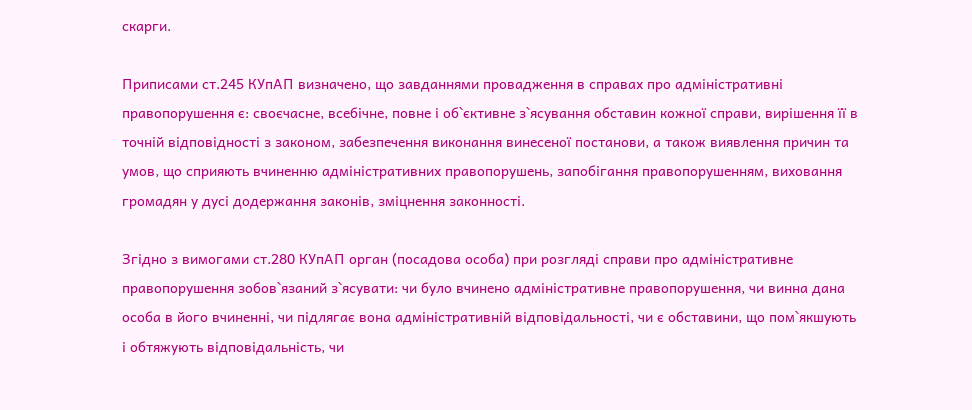скарги.

Приписами ст.245 КУпАП визначено, що завданнями провадження в справах про адміністративні правопорушення є: своєчасне, всебічне, повне і об`єктивне з`ясування обставин кожної справи, вирішення її в точній відповідності з законом, забезпечення виконання винесеної постанови, а також виявлення причин та умов, що сприяють вчиненню адміністративних правопорушень, запобігання правопорушенням, виховання громадян у дусі додержання законів, зміцнення законності.

Згідно з вимогами ст.280 КУпАП орган (посадова особа) при розгляді справи про адміністративне правопорушення зобов`язаний з`ясувати: чи було вчинено адміністративне правопорушення, чи винна дана особа в його вчиненні, чи підлягає вона адміністративній відповідальності, чи є обставини, що пом`якшують і обтяжують відповідальність, чи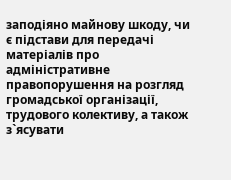заподіяно майнову шкоду, чи є підстави для передачі матеріалів про адміністративне правопорушення на розгляд громадської організації, трудового колективу, а також з`ясувати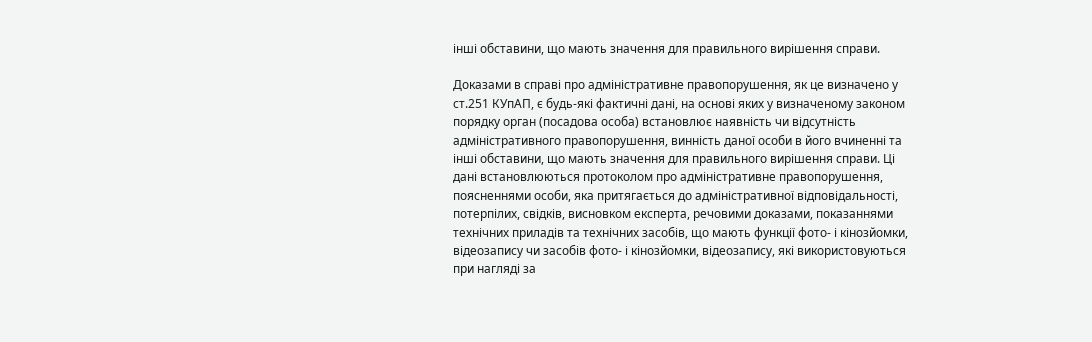інші обставини, що мають значення для правильного вирішення справи.

Доказами в справі про адміністративне правопорушення, як це визначено у ст.251 КУпАП, є будь-які фактичні дані, на основі яких у визначеному законом порядку орган (посадова особа) встановлює наявність чи відсутність адміністративного правопорушення, винність даної особи в його вчиненні та інші обставини, що мають значення для правильного вирішення справи. Ці дані встановлюються протоколом про адміністративне правопорушення, поясненнями особи, яка притягається до адміністративної відповідальності, потерпілих, свідків, висновком експерта, речовими доказами, показаннями технічних приладів та технічних засобів, що мають функції фото- і кінозйомки, відеозапису чи засобів фото- і кінозйомки, відеозапису, які використовуються при нагляді за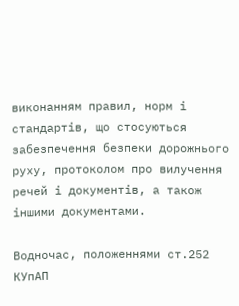виконанням правил, норм і стандартів, що стосуються забезпечення безпеки дорожнього руху, протоколом про вилучення речей і документів, а також іншими документами.

Водночас, положеннями ст.252 КУпАП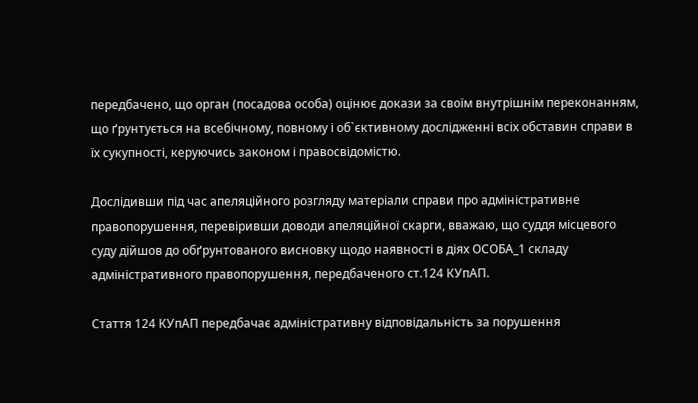передбачено, що орган (посадова особа) оцінює докази за своїм внутрішнім переконанням, що ґрунтується на всебічному, повному і об`єктивному дослідженні всіх обставин справи в їх сукупності, керуючись законом і правосвідомістю.

Дослідивши під час апеляційного розгляду матеріали справи про адміністративне правопорушення, перевіривши доводи апеляційної скарги, вважаю, що суддя місцевого суду дійшов до обґрунтованого висновку щодо наявності в діях ОСОБА_1 складу адміністративного правопорушення, передбаченого ст.124 КУпАП.

Стаття 124 КУпАП передбачає адміністративну відповідальність за порушення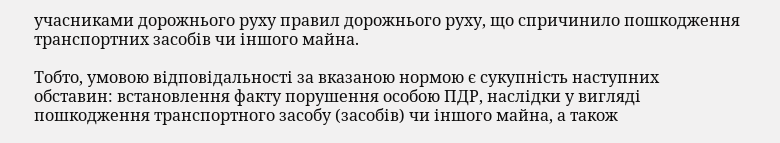учасниками дорожнього руху правил дорожнього руху, що спричинило пошкодження транспортних засобів чи іншого майна.

Тобто, умовою відповідальності за вказаною нормою є сукупність наступних обставин: встановлення факту порушення особою ПДР, наслідки у вигляді пошкодження транспортного засобу (засобів) чи іншого майна, а також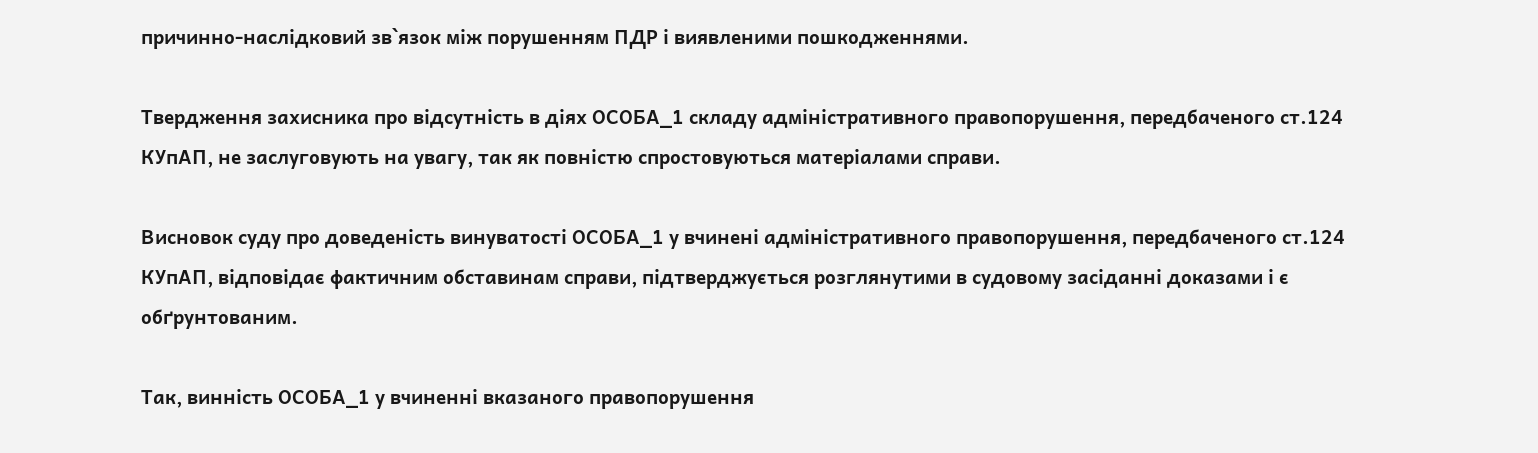причинно-наслідковий зв`язок між порушенням ПДР і виявленими пошкодженнями.

Твердження захисника про відсутність в діях ОСОБА_1 складу адміністративного правопорушення, передбаченого ст.124 КУпАП, не заслуговують на увагу, так як повністю спростовуються матеріалами справи.

Висновок суду про доведеність винуватості ОСОБА_1 у вчинені адміністративного правопорушення, передбаченого ст.124 КУпАП, відповідає фактичним обставинам справи, підтверджується розглянутими в судовому засіданні доказами і є обґрунтованим.

Так, винність ОСОБА_1 у вчиненні вказаного правопорушення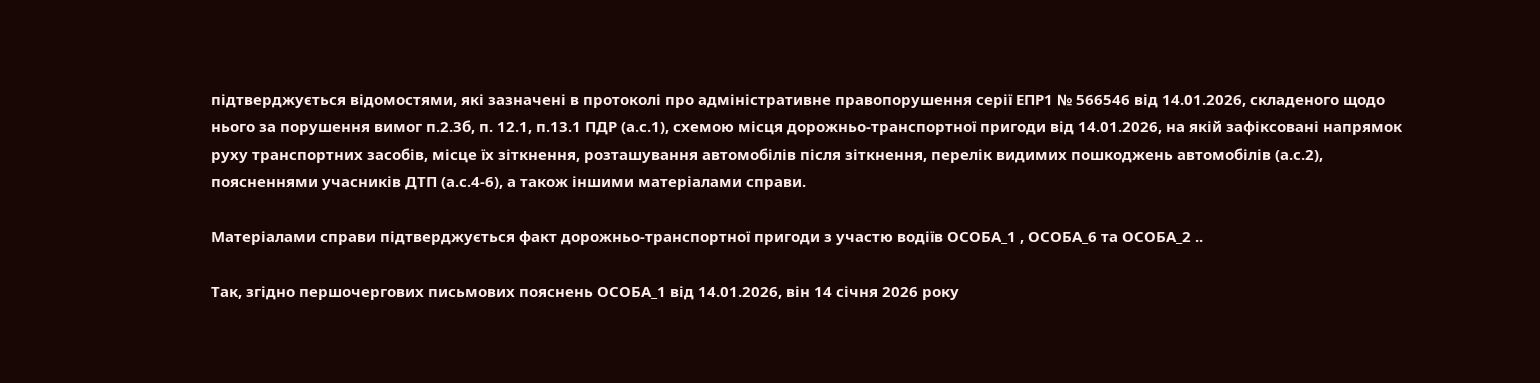підтверджується відомостями, які зазначені в протоколі про адміністративне правопорушення серії ЕПР1 № 566546 від 14.01.2026, складеного щодо нього за порушення вимог п.2.3б, п. 12.1, п.13.1 ПДР (а.с.1), схемою місця дорожньо-транспортної пригоди від 14.01.2026, на якій зафіксовані напрямок руху транспортних засобів, місце їх зіткнення, розташування автомобілів після зіткнення, перелік видимих пошкоджень автомобілів (а.с.2), поясненнями учасників ДТП (а.с.4-6), а також іншими матеріалами справи.

Матеріалами справи підтверджується факт дорожньо-транспортної пригоди з участю водіїв ОСОБА_1 , ОСОБА_6 та ОСОБА_2 ..

Так, згідно першочергових письмових пояснень ОСОБА_1 від 14.01.2026, він 14 січня 2026 року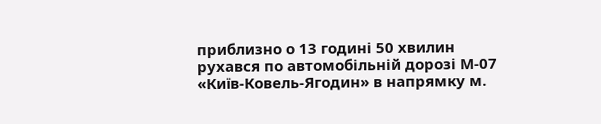приблизно о 13 годині 50 хвилин рухався по автомобільній дорозі М-07 «Київ-Ковель-Ягодин» в напрямку м.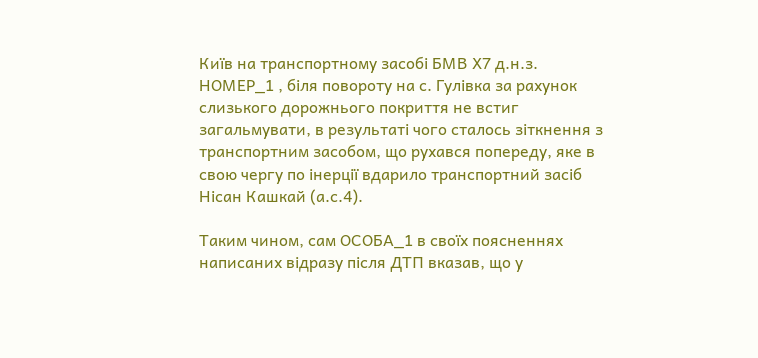Київ на транспортному засобі БМВ Х7 д.н.з. НОМЕР_1 , біля повороту на с. Гулівка за рахунок слизького дорожнього покриття не встиг загальмувати, в результаті чого сталось зіткнення з транспортним засобом, що рухався попереду, яке в свою чергу по інерції вдарило транспортний засіб Нісан Кашкай (а.с.4).

Таким чином, сам ОСОБА_1 в своїх поясненнях написаних відразу після ДТП вказав, що у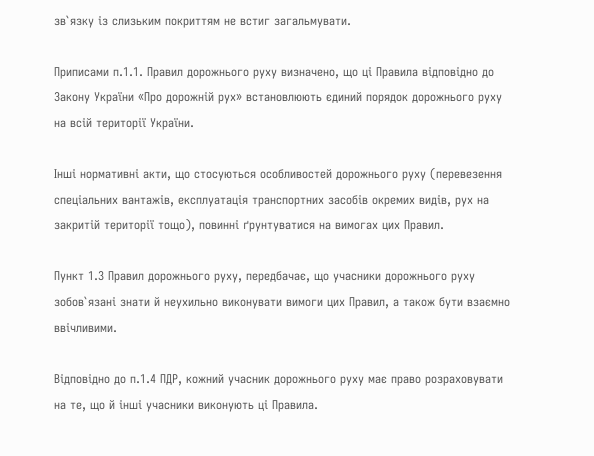зв`язку із слизьким покриттям не встиг загальмувати.

Приписами п.1.1. Правил дорожнього руху визначено, що ці Правила відповідно до Закону України «Про дорожній рух» встановлюють єдиний порядок дорожнього руху на всій території України.

Інші нормативні акти, що стосуються особливостей дорожнього руху (перевезення спеціальних вантажів, експлуатація транспортних засобів окремих видів, рух на закритій території тощо), повинні ґрунтуватися на вимогах цих Правил.

Пункт 1.3 Правил дорожнього руху, передбачає, що учасники дорожнього руху зобов`язані знати й неухильно виконувати вимоги цих Правил, а також бути взаємно ввічливими.

Відповідно до п.1.4 ПДР, кожний учасник дорожнього руху має право розраховувати на те, що й інші учасники виконують ці Правила.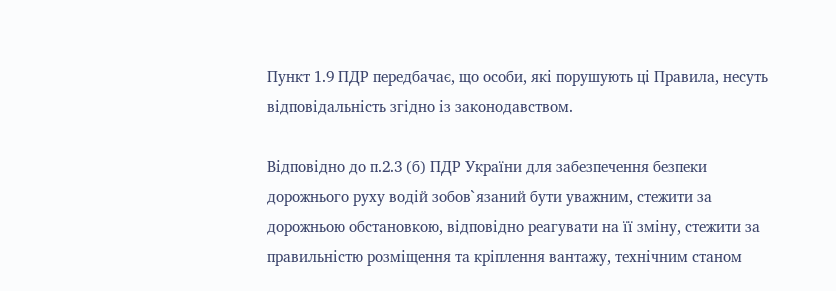Пункт 1.9 ПДР передбачає, що особи, які порушують ці Правила, несуть відповідальність згідно із законодавством.

Відповідно до п.2.3 (б) ПДР України для забезпечення безпеки дорожнього руху водій зобов`язаний бути уважним, стежити за дорожньою обстановкою, відповідно реагувати на її зміну, стежити за правильністю розміщення та кріплення вантажу, технічним станом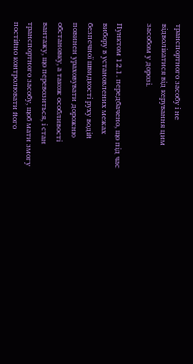транспортного засобу і не відволікатися від керування цим засобом у дорозі.

Пунктом 12.1. передбачено, що під час вибору в установлених межах безпечної швидкості руху водій повинен ураховувати дорожню обстановку, а також особливості вантажу, що перевозиться, і стан транспортного засобу, щоб мати змогу постійно контролювати його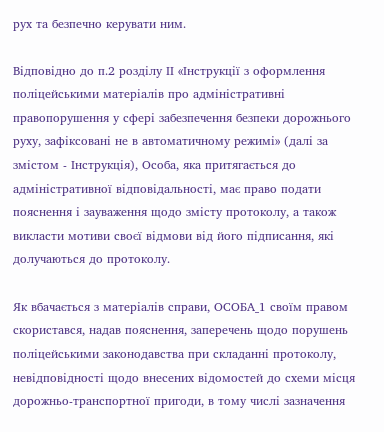рух та безпечно керувати ним.

Відповідно до п.2 розділу ІІ «Інструкції з оформлення поліцейськими матеріалів про адміністративні правопорушення у сфері забезпечення безпеки дорожнього руху, зафіксовані не в автоматичному режимі» (далі за змістом - Інструкція), Особа, яка притягається до адміністративної відповідальності, має право подати пояснення і зауваження щодо змісту протоколу, а також викласти мотиви своєї відмови від його підписання, які долучаються до протоколу.

Як вбачається з матеріалів справи, ОСОБА_1 своїм правом скористався, надав пояснення, заперечень щодо порушень поліцейськими законодавства при складанні протоколу, невідповідності щодо внесених відомостей до схеми місця дорожньо-транспортної пригоди, в тому числі зазначення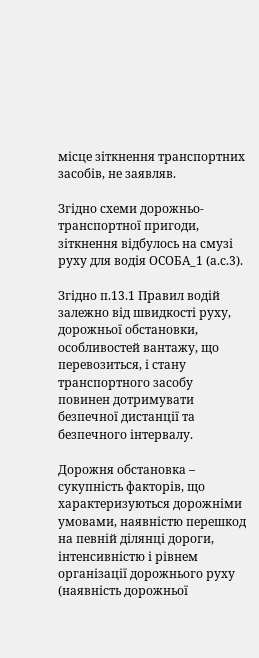місце зіткнення транспортних засобів, не заявляв.

Згідно схеми дорожньо-транспортної пригоди, зіткнення відбулось на смузі руху для водія ОСОБА_1 (а.с.3).

Згідно п.13.1 Правил водій залежно від швидкості руху, дорожньої обстановки, особливостей вантажу, що перевозиться, і стану транспортного засобу повинен дотримувати безпечної дистанції та безпечного інтервалу.

Дорожня обстановка – сукупність факторів, що характеризуються дорожніми умовами, наявністю перешкод на певній ділянці дороги, інтенсивністю і рівнем організації дорожнього руху (наявність дорожньої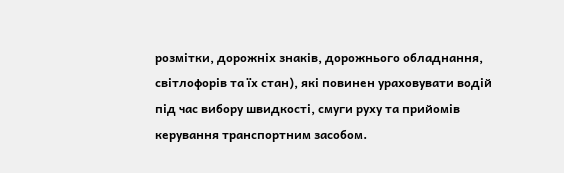розмітки, дорожніх знаків, дорожнього обладнання, світлофорів та їх стан), які повинен ураховувати водій під час вибору швидкості, смуги руху та прийомів керування транспортним засобом.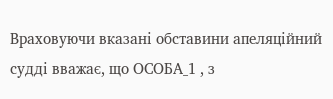Враховуючи вказані обставини апеляційний судді вважає, що ОСОБА_1 , з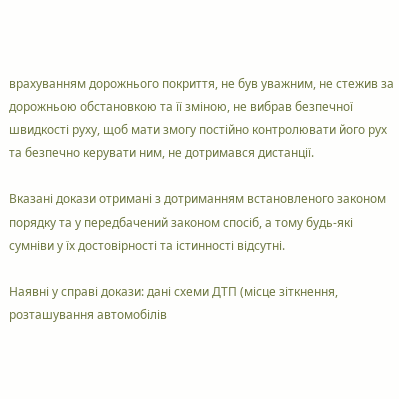врахуванням дорожнього покриття, не був уважним, не стежив за дорожньою обстановкою та її зміною, не вибрав безпечної швидкості руху, щоб мати змогу постійно контролювати його рух та безпечно керувати ним, не дотримався дистанції.

Вказані докази отримані з дотриманням встановленого законом порядку та у передбачений законом спосіб, а тому будь-які сумніви у їх достовірності та істинності відсутні.

Наявні у справі докази: дані схеми ДТП (місце зіткнення, розташування автомобілів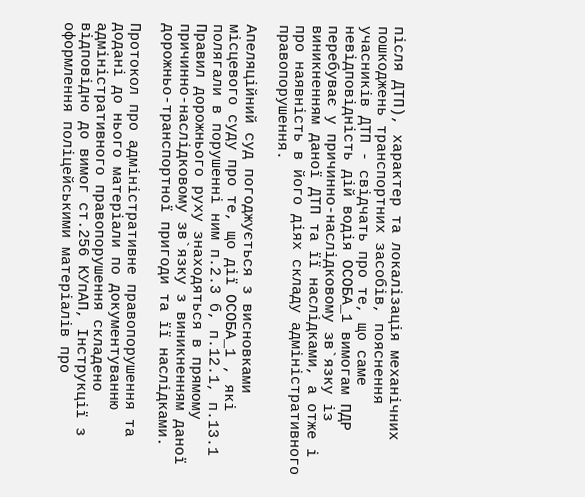після ДТП), характер та локалізація механічних пошкоджень транспортних засобів, пояснення учасників ДТП - свідчать про те, що саме невідповідність дій водія ОСОБА_1 вимогам ПДР перебуває у причинно-наслідковому зв`язку із виникненням даної ДТП та її наслідками, а отже і про наявність в його діях складу адміністративного правопорушення.

Апеляційний суд погоджується з висновками місцевого суду про те, що дії ОСОБА_1 , які полягали в порушенні ним п.2.3 б, п.12.1, п.13.1 Правил дорожнього руху знаходяться в прямому причинно-наслідковому зв`язку з виникненням даної дорожньо-транспортної пригоди та її наслідками.

Протокол про адміністративне правопорушення та додані до нього матеріали по документуванню адміністративного правопорушення складено відповідно до вимог ст.256 КУпАП, Інструкції з оформлення поліцейськими матеріалів про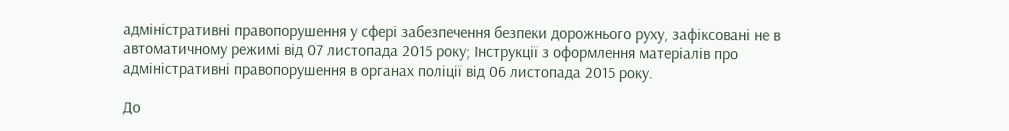адміністративні правопорушення у сфері забезпечення безпеки дорожнього руху, зафіксовані не в автоматичному режимі від 07 листопада 2015 року; Інструкції з оформлення матеріалів про адміністративні правопорушення в органах поліції від 06 листопада 2015 року.

До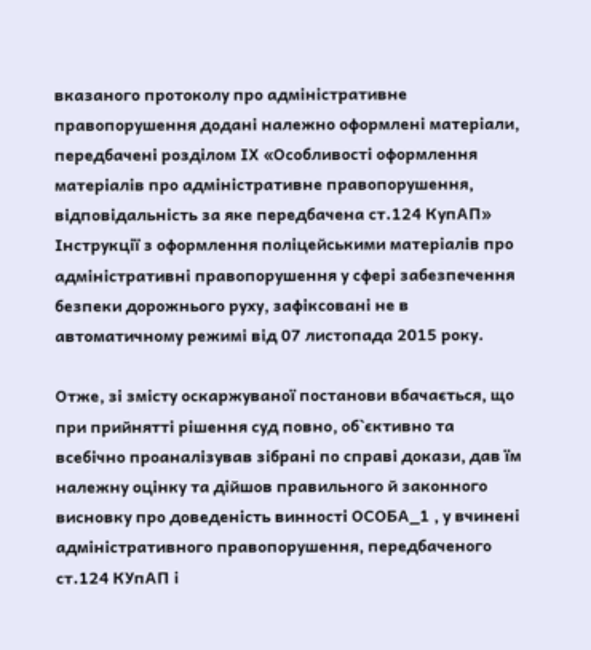вказаного протоколу про адміністративне правопорушення додані належно оформлені матеріали, передбачені розділом ІХ «Особливості оформлення матеріалів про адміністративне правопорушення, відповідальність за яке передбачена ст.124 КупАП» Інструкції з оформлення поліцейськими матеріалів про адміністративні правопорушення у сфері забезпечення безпеки дорожнього руху, зафіксовані не в автоматичному режимі від 07 листопада 2015 року.

Отже, зі змісту оскаржуваної постанови вбачається, що при прийнятті рішення суд повно, об`єктивно та всебічно проаналізував зібрані по справі докази, дав їм належну оцінку та дійшов правильного й законного висновку про доведеність винності ОСОБА_1 , у вчинені адміністративного правопорушення, передбаченого ст.124 КУпАП і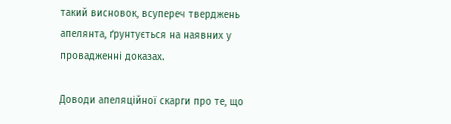такий висновок, всупереч тверджень апелянта, ґрунтується на наявних у провадженні доказах.

Доводи апеляційної скарги про те, що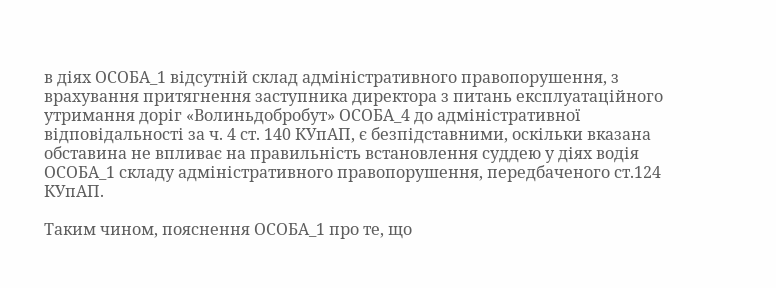в діях ОСОБА_1 відсутній склад адміністративного правопорушення, з врахування притягнення заступника директора з питань експлуатаційного утримання доріг «Волиньдобробут» ОСОБА_4 до адміністративної відповідальності за ч. 4 ст. 140 КУпАП, є безпідставними, оскільки вказана обставина не впливає на правильність встановлення суддею у діях водія ОСОБА_1 складу адміністративного правопорушення, передбаченого ст.124 КУпАП.

Таким чином, пояснення ОСОБА_1 про те, що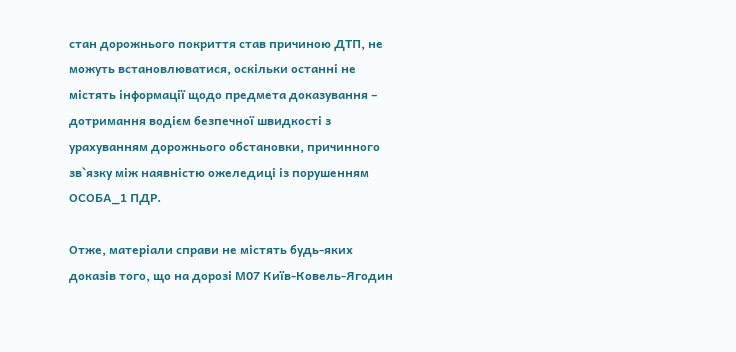стан дорожнього покриття став причиною ДТП, не можуть встановлюватися, оскільки останні не містять інформації щодо предмета доказування – дотримання водієм безпечної швидкості з урахуванням дорожнього обстановки, причинного зв`язку між наявністю ожеледиці із порушенням ОСОБА_1 ПДР.

Отже, матеріали справи не містять будь-яких доказів того, що на дорозі М07 Київ-Ковель-Ягодин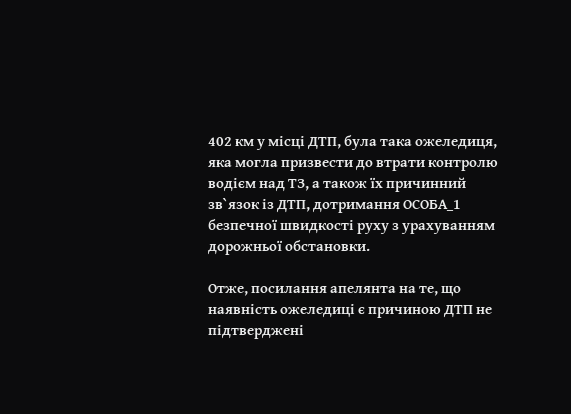402 км у місці ДТП, була така ожеледиця, яка могла призвести до втрати контролю водієм над ТЗ, а також їх причинний зв`язок із ДТП, дотримання ОСОБА_1 безпечної швидкості руху з урахуванням дорожньої обстановки.

Отже, посилання апелянта на те, що наявність ожеледиці є причиною ДТП не підтверджені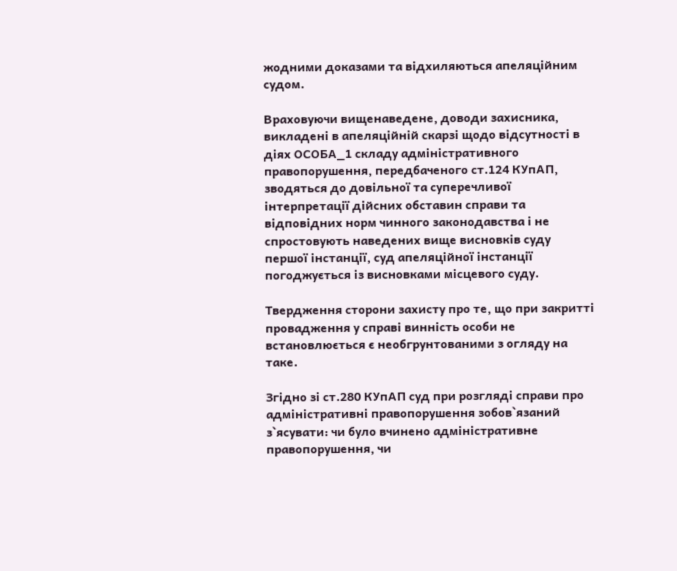жодними доказами та відхиляються апеляційним судом.

Враховуючи вищенаведене, доводи захисника, викладені в апеляційній скарзі щодо відсутності в діях ОСОБА_1 складу адміністративного правопорушення, передбаченого ст.124 КУпАП, зводяться до довільної та суперечливої інтерпретації дійсних обставин справи та відповідних норм чинного законодавства і не спростовують наведених вище висновків суду першої інстанції, суд апеляційної інстанції погоджується із висновками місцевого суду.

Твердження сторони захисту про те, що при закритті провадження у справі винність особи не встановлюється є необгрунтованими з огляду на таке.

Згідно зі ст.280 КУпАП суд при розгляді справи про адміністративні правопорушення зобов`язаний з`ясувати: чи було вчинено адміністративне правопорушення, чи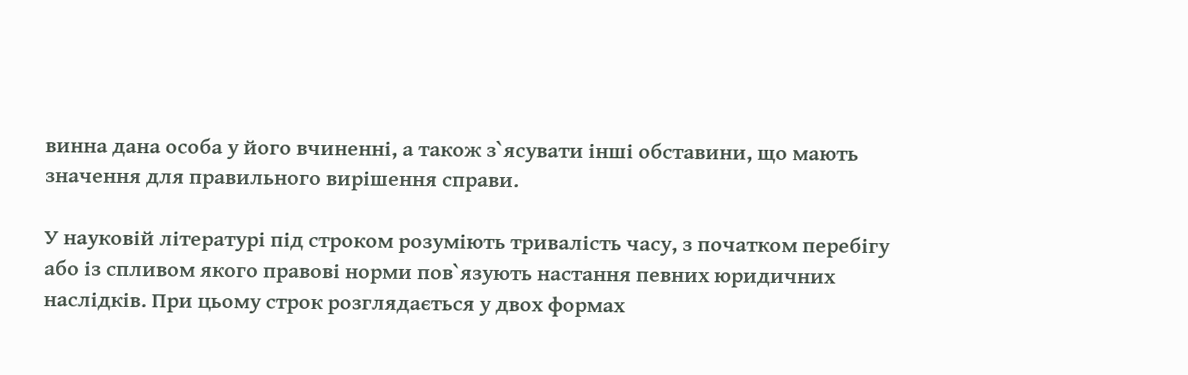винна дана особа у його вчиненні, а також з`ясувати інші обставини, що мають значення для правильного вирішення справи.

У науковій літературі під строком розуміють тривалість часу, з початком перебігу або із спливом якого правові норми пов`язують настання певних юридичних наслідків. При цьому строк розглядається у двох формах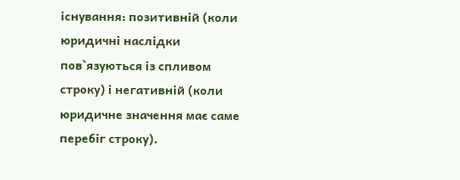існування: позитивній (коли юридичні наслідки пов`язуються із спливом строку) і негативній (коли юридичне значення має саме перебіг строку).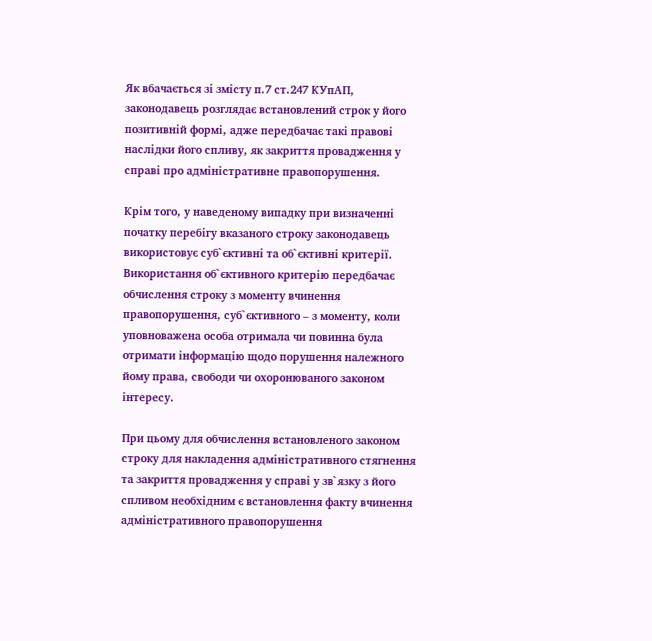Як вбачається зі змісту п.7 ст.247 КУпАП, законодавець розглядає встановлений строк у його позитивній формі, адже передбачає такі правові наслідки його спливу, як закриття провадження у справі про адміністративне правопорушення.

Крім того, у наведеному випадку при визначенні початку перебігу вказаного строку законодавець використовує суб`єктивні та об`єктивні критерії. Використання об`єктивного критерію передбачає обчислення строку з моменту вчинення правопорушення, суб`єктивного – з моменту, коли уповноважена особа отримала чи повинна була отримати інформацію щодо порушення належного йому права, свободи чи охоронюваного законом інтересу.

При цьому для обчислення встановленого законом строку для накладення адміністративного стягнення та закриття провадження у справі у зв`язку з його спливом необхідним є встановлення факту вчинення адміністративного правопорушення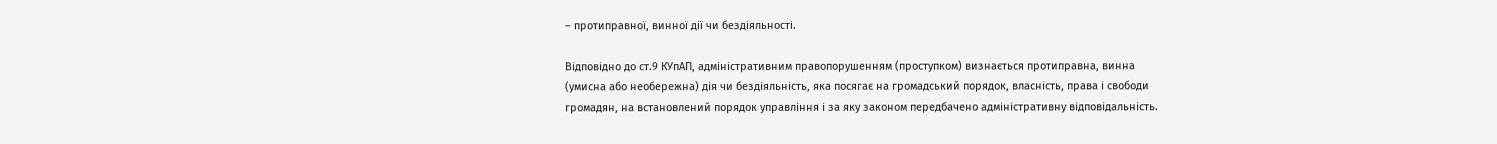– протиправної, винної дії чи бездіяльності.

Відповідно до ст.9 КУпАП, адміністративним правопорушенням (проступком) визнається протиправна, винна (умисна або необережна) дія чи бездіяльність, яка посягає на громадський порядок, власність, права і свободи громадян, на встановлений порядок управління і за яку законом передбачено адміністративну відповідальність.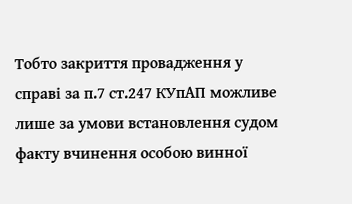Тобто закриття провадження у справі за п.7 ст.247 КУпАП можливе лише за умови встановлення судом факту вчинення особою винної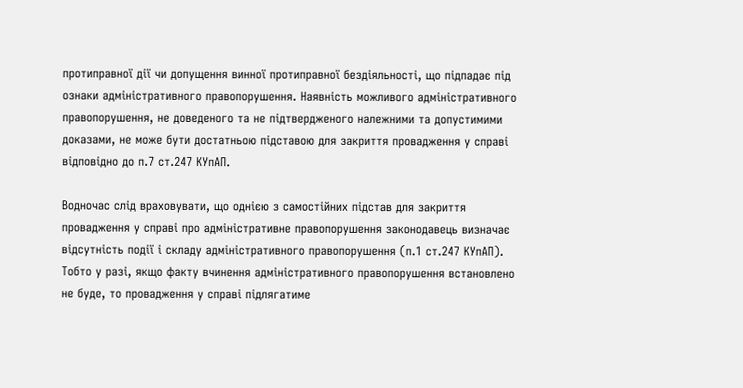протиправної дії чи допущення винної протиправної бездіяльності, що підпадає під ознаки адміністративного правопорушення. Наявність можливого адміністративного правопорушення, не доведеного та не підтвердженого належними та допустимими доказами, не може бути достатньою підставою для закриття провадження у справі відповідно до п.7 ст.247 КУпАП.

Водночас слід враховувати, що однією з самостійних підстав для закриття провадження у справі про адміністративне правопорушення законодавець визначає відсутність події і складу адміністративного правопорушення (п.1 ст.247 КУпАП). Тобто у разі, якщо факту вчинення адміністративного правопорушення встановлено не буде, то провадження у справі підлягатиме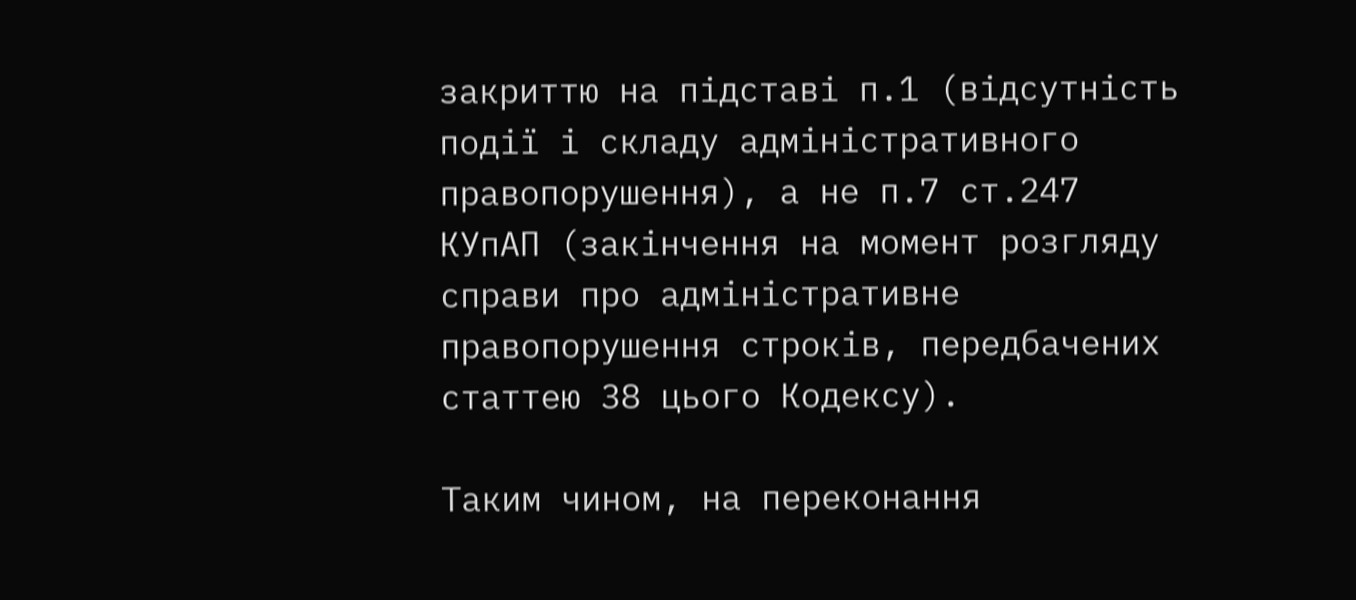закриттю на підставі п.1 (відсутність події і складу адміністративного правопорушення), а не п.7 ст.247 КУпАП (закінчення на момент розгляду справи про адміністративне правопорушення строків, передбачених статтею 38 цього Кодексу).

Таким чином, на переконання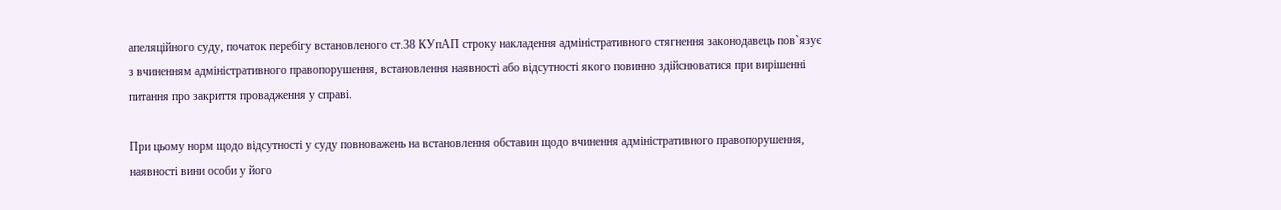апеляційного суду, початок перебігу встановленого ст.38 КУпАП строку накладення адміністративного стягнення законодавець пов`язує з вчиненням адміністративного правопорушення, встановлення наявності або відсутності якого повинно здійснюватися при вирішенні питання про закриття провадження у справі.

При цьому норм щодо відсутності у суду повноважень на встановлення обставин щодо вчинення адміністративного правопорушення, наявності вини особи у його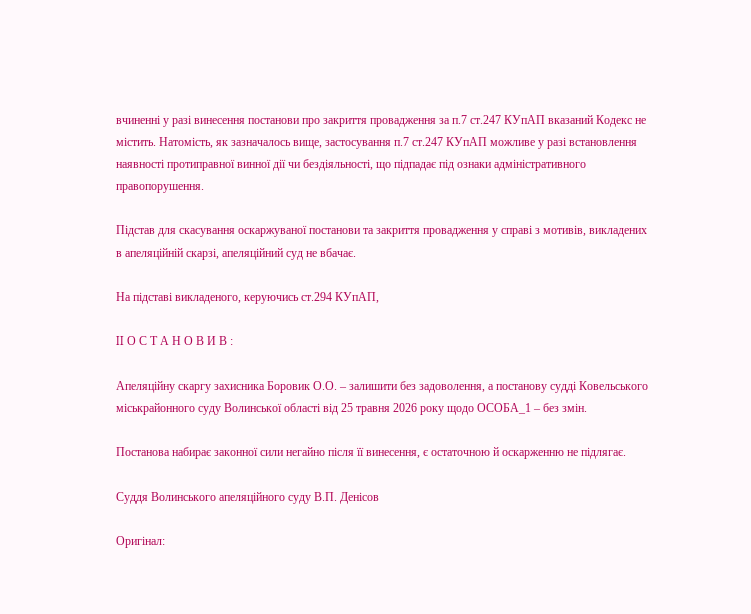вчиненні у разі винесення постанови про закриття провадження за п.7 ст.247 КУпАП вказаний Кодекс не містить. Натомість, як зазначалось вище, застосування п.7 ст.247 КУпАП можливе у разі встановлення наявності протиправної винної дії чи бездіяльності, що підпадає під ознаки адміністративного правопорушення.

Підстав для скасування оскаржуваної постанови та закриття провадження у справі з мотивів, викладених в апеляційній скарзі, апеляційний суд не вбачає.

На підставі викладеного, керуючись ст.294 КУпАП,

II О С Т А Н О В И В :

Апеляційну скаргу захисника Боровик О.О. – залишити без задоволення, а постанову судді Ковельського міськрайонного суду Волинської області від 25 травня 2026 року щодо ОСОБА_1 – без змін.

Постанова набирає законної сили негайно після її винесення, є остаточною й оскарженню не підлягає.

Суддя Волинського апеляційного суду В.П. Денісов

Оригінал: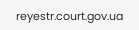reyestr.court.gov.ua